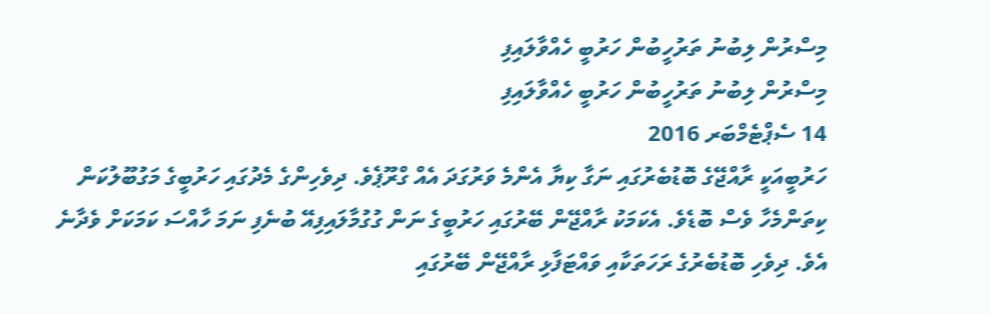މިސްރުން ލިބުނު ތަރުހީބުން ހަރުބީ ހެއްވާލައިފި
މިސްރުން ލިބުނު ތަރުހީބުން ހަރުބީ ހެއްވާލައިފި
14 ސެޕްޓެމްބަރ 2016
ހަރުބީއަކީ ރާއްޖޭގެ ބޮޑުބެރުގައި ނަގާ ކިޔާ އެންމެ ވަރުގަދަ އެއް ގްރޫޕެވެ. ދިވެހިންގެ މެދުގައި ހަރުބީގެ މަގުބޫލުކަން ކިތަންމެހާ ވެސް ބޮޑެވެ. އެކަމަކު ރާއްޖޭން ބޭރުގައި ހަރުބީގެ ނަން ގުގުމާލައިފިއޭ ބުނެފި ނަމަ ހާއްސަ ކަމަކަށް ވެދާނެ އެވެ. ދިވެހި ބޮޑުބެރުގެ ރަހަތަކާއި ވައްޓަފާޅި ރާއްޖޭން ބޭރުގައި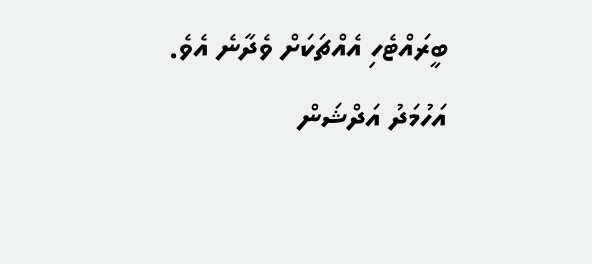ބީރައްޓެހި އެއްޗަކަށް ވެދާނެ އެވެ.
އަހުމަދު އަދްޝަން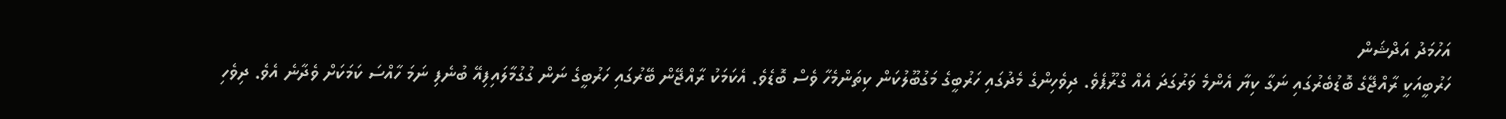އަހުމަދު އަދްޝަން
ހަރުބީއަކީ ރާއްޖޭގެ ބޮޑުބެރުގައި ނަގާ ކިޔާ އެންމެ ވަރުގަދަ އެއް ގްރޫޕެވެ. ދިވެހިންގެ މެދުގައި ހަރުބީގެ މަގުބޫލުކަން ކިތަންމެހާ ވެސް ބޮޑެވެ. އެކަމަކު ރާއްޖޭން ބޭރުގައި ހަރުބީގެ ނަން ގުގުމާލައިފިއޭ ބުނެފި ނަމަ ހާއްސަ ކަމަކަށް ވެދާނެ އެވެ. ދިވެހި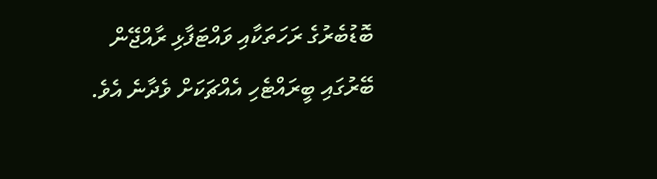ބޮޑުބެރުގެ ރަހަތަކާއި ވައްޓަފާޅި ރާއްޖޭން ބޭރުގައި ބީރައްޓެހި އެއްޗަކަށް ވެދާނެ އެވެ.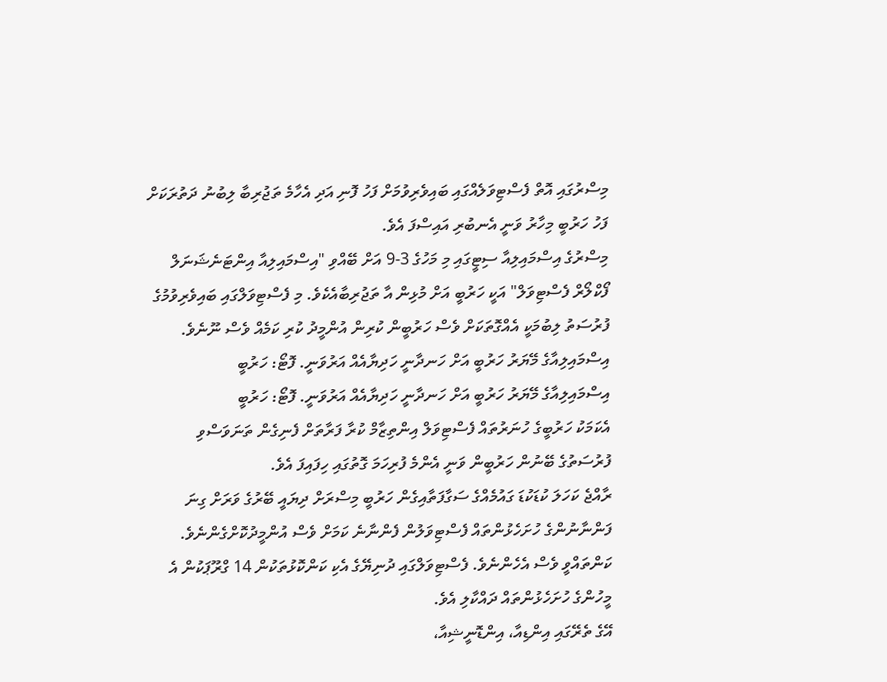މިސްރުގައި އޮތް ފެސްޓިވަލެއްގައި ބައިވެރިވުމަށް ފަހު ފޮނި އަދި އެހާމެ ތަޖުރިބާ ލިބުނު ދަތުރަކަށް ފަހު ހަރުބީ މިހާރު ވަނީ އެނބުރި އައިސްފަ އެވެ.
މިސްރުގެ އިސްމައިލިއާ ސިޓީގައި މި މަހުގެ 3-9 އަށް ބޭއްވި "އިސްމައިލިއާ އިންޓަނެޝަނަލް ފޯކްލޯރް ފެސްޓިވަލް" އަކީ ހަރުބީ އަށް މުޅިން އާ ތަޖުރިބާއެކެވެ. މި ފެސްޓިވަލްގައި ބައިވެރިވުމުގެ ފުރުސަތު ލިބުމަކީ އެއްގޮތަކަށް ވެސް ހަރުބީން ކުރިން އުންމީދު ކުރި ކަމެއް ވެސް ނޫނެވެ.
އިސްމައިލިއާގެ މޭޔަރު ހަރުބީ އަށް ހަނދާނީ ހަދިޔާއެއް އަރުވަނީ. ފޮޓޯ: ހަރުބީ
އިސްމައިލިއާގެ މޭޔަރު ހަރުބީ އަށް ހަނދާނީ ހަދިޔާއެއް އަރުވަނީ. ފޮޓޯ: ހަރުބީ
އެކަމަކު ހަރުބީގެ ހުނަރުތައް ފެސްޓިވަލް އިންތިޒާމް ކުރާ ފަރާތަށް ފެނިގެން ތަނަވަސްވި ފުރުސަތުގެ ބޭނުން ހަރުބީން ވަނީ އެންމެ ފުރިހަމަ ގޮތުގައި ހިފައިފަ އެވެ.
ރާއްޖެ ކަހަލަ ކުޑަކުޑަ ގައުމެއްގެ ސަގާފަތާއިގެން ހަރުބީ މިސްރަށް ދިޔައީ ބޭރުގެ ވަރަށް ގިނަ ފަންނާނުންގެ ހުށަހެޅުންތައް ފެސްޓިވަލުން ފެންނާނެ ކަމަށް ވެސް އުންމީދުކޮށްގެންނެވެ. ކަންތައްވީ ވެސް އެހެންނެވެ. ފެސްޓިވަލްގައި ދުނިޔޭގެ އެކި ކަންކޮޅުތަކުން 14 ގްރޫޕަކުން އެ މީހުންގެ ހުށަހެޅުންތައް ދައްކާލި އެވެ.
އޭގެ ތެރޭގައި އިންޑިއާ، އިންޑޮނީޝިއާ،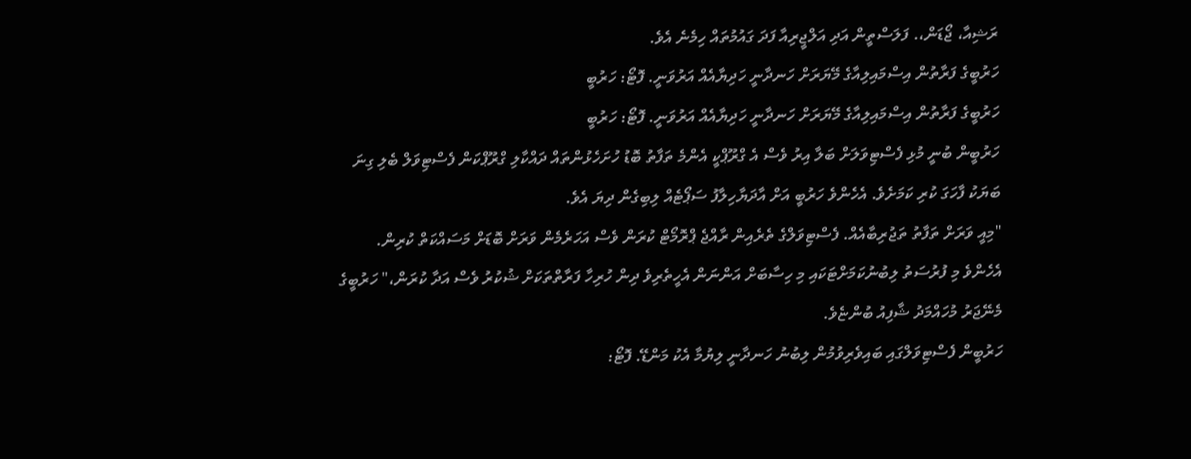ރަޝިއާ، ޖޯޑަން،. ފަލަސްތީން އަދި އަލްޖީރިއާ ފަދަ ގައުމުތައް ހިމެނެ އެވެ.
ހަރުބީގެ ފަރާތުން އިސްމައިލިއާގެ މޭޔަރަށް ހަނދާނީ ހަދިޔާއެއް އަރުވަނީ. ފޮޓޯ: ހަރުބީ
ހަރުބީގެ ފަރާތުން އިސްމައިލިއާގެ މޭޔަރަށް ހަނދާނީ ހަދިޔާއެއް އަރުވަނީ. ފޮޓޯ: ހަރުބީ
ހަރުބީން ބުނީ މުޅި ފެސްޓިވަލަށް ބަލާ އިރު ވެސް އެ ގްރޫޕްކީ އެންމެ ތަފާތު ބޮޑު ހުށަހެޅުންތައް ދައްކާލި ގްރޫޕްކަން ފެސްޓިވަލް ބެލި ގިނަ ބަޔަކު ފާހަގަ ކުރި ކަމަށެވެ. އެހެންވެ ހަރުބީ އަށް އާދަޔާހިލާފު ސަޕޯޓެއް ލިބިގެން ދިޔަ އެވެ.
"މިއީ ވަރަށް ތަފާތު ތަޖުރިބާއެއް. ފެސްޓިވަލްގެ ތެރެއިން ރާއްޖެ ޕްރޮމޯޓް ކުރަން ވެސް އަހަރެމެން ވަރަށް ބޮޑަށް މަސައްކަތް ކުރިން. އެހެންވެ މި ފުރުސަތު ލިބުނުކަމަށްޓަކައި މި ހިސާބަށް އަންނަން އެހީތެރިވެ ދިން ހުރިހާ ފަރާތްތަކަށް ޝުކުރު ވެސް އަދާ ކުރަން،" ހަރުބީގެ މެނޭޖަރު މުހައްމަދު ޝާފިއު ބުންޏެވެ.
ހަރުބީން ފެސްޓިވަލްގައި ބައިވެރިވުމުން ލިބުނު ހަނދާނީ ލިޔުމާ އެކު މަންޑޭ. ފޮޓޯ: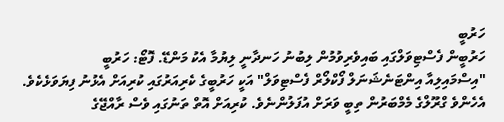ހަރުބީ
ހަރުބީން ފެސްޓިވަލްގައި ބައިވެރިވުމުން ލިބުނު ހަނދާނީ ލިޔުމާ އެކު މަންޑޭ. ފޮޓޯ: ހަރުބީ
"އިސްމައިލިއާ އިންޓަނެޝަނަލް ފޯކްލޯރް ފެސްޓިވަލް" އަކީ ހަރުބީގެ ކެރިއަރުގައި ކުރިއަށް އެޅުނު ފިޔަވަޅެކެވެ. އެހެންވެ ގްރޫލްގެ މެމްބަރުން ތިބީ ވަރަށް އުފަލުންނެވެ. ކުރިއަށް އޮތް ތަނުގައި ވެސް ރާއްޖޭގެ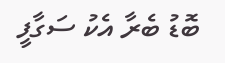ބޮޑު ބެރާ އެކު ސަގާފީ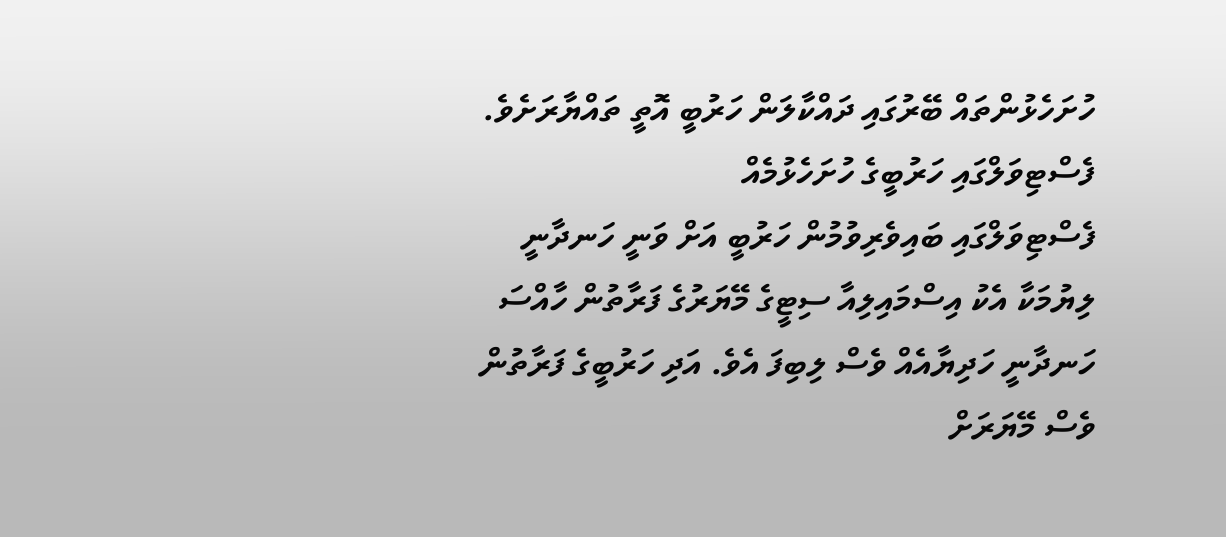ހުށަހެޅުންތައް ބޭރުގައި ދައްކާލަން ހަރުބީ އޮތީ ތައްޔާރަށެވެ.
ފެސްޓިވަލްގައި ހަރުބީގެ ހުށަހެޅުމެއް
ފެސްޓިވަލްގައި ބައިވެރިވުމުން ހަރުބީ އަށް ވަނީ ހަނދާނީ ލިޔުމަކާ އެކު އިސްމައިލިއާ ސިޓީގެ މޭޔަރުގެ ފަރާތުން ހާއްސަ ހަނދާނީ ހަދިޔާއެއް ވެސް ލިބިފަ އެވެ. އަދި ހަރުބީގެ ފަރާތުން ވެސް މޭޔަރަށް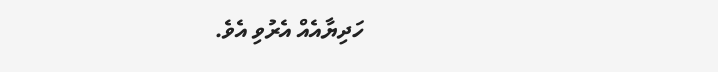ހަދިޔާއެއް އެރުވި އެވެ.